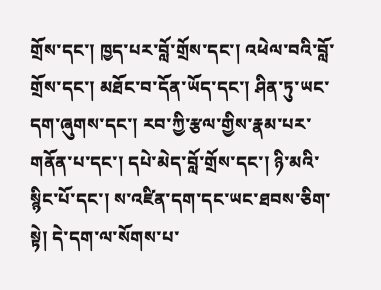གྲོས་དང་། ཁྱད་པར་བློ་གྲོས་དང་། འཕེལ་བའི་བློ་གྲོས་དང་། མཐོང་བ་དོན་ཡོད་དང་། ཤིན་ཏུ་ཡང་དག་ཞུགས་དང་། རབ་ཀྱི་རྩལ་གྱིས་རྣམ་པར་གནོན་པ་དང་། དཔེ་མེད་བློ་གྲོས་དང་། ཉི་མའི་སྙིང་པོ་དང་། ས་འཛིན་དག་དང་ཡང་ཐབས་ཅིག་སྟེ། དེ་དག་ལ་སོགས་པ་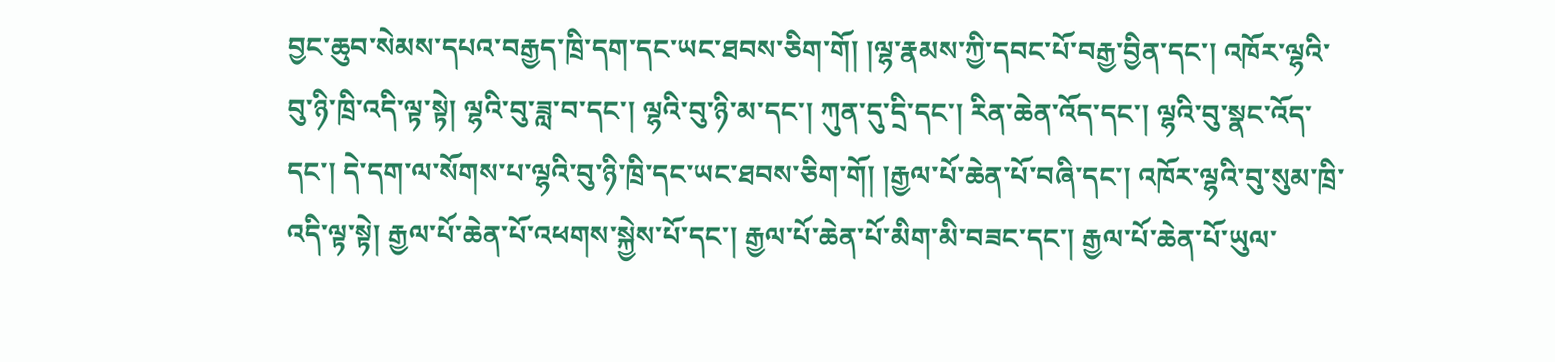བྱང་ཆུབ་སེམས་དཔའ་བརྒྱད་ཁྲི་དག་དང་ཡང་ཐབས་ཅིག་གོ། །ལྷ་རྣམས་ཀྱི་དབང་པོ་བརྒྱ་བྱིན་དང་། འཁོར་ལྷའི་བུ་ཉི་ཁྲི་འདི་ལྟ་སྟེ། ལྷའི་བུ་ཟླ་བ་དང་། ལྷའི་བུ་ཉི་མ་དང་། ཀུན་དུ་དྲི་དང་། རིན་ཆེན་འོད་དང་། ལྷའི་བུ་སྣང་འོད་དང་། དེ་དག་ལ་སོགས་པ་ལྷའི་བུ་ཉི་ཁྲི་དང་ཡང་ཐབས་ཅིག་གོ། །རྒྱལ་པོ་ཆེན་པོ་བཞི་དང་། འཁོར་ལྷའི་བུ་སུམ་ཁྲི་འདི་ལྟ་སྟེ། རྒྱལ་པོ་ཆེན་པོ་འཕགས་སྐྱེས་པོ་དང་། རྒྱལ་པོ་ཆེན་པོ་མིག་མི་བཟང་དང་། རྒྱལ་པོ་ཆེན་པོ་ཡུལ་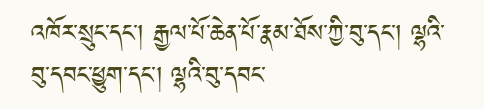འཁོར་སྲུང་དང་། རྒྱལ་པོ་ཆེན་པོ་རྣམ་ཐོས་ཀྱི་བུ་དང་། ལྷའི་བུ་དབང་ཕྱུག་དང་། ལྷའི་བུ་དབང་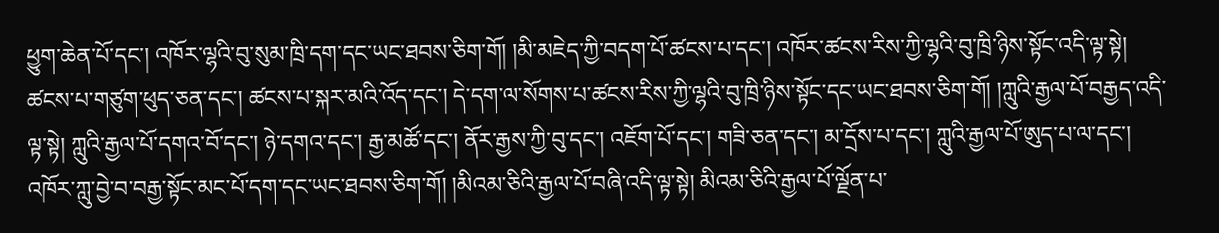ཕྱུག་ཆེན་པོ་དང་། འཁོར་ལྷའི་བུ་སུམ་ཁྲི་དག་དང་ཡང་ཐབས་ཅིག་གོ། །མི་མཇེད་ཀྱི་བདག་པོ་ཚངས་པ་དང་། འཁོར་ཚངས་རིས་ཀྱི་ལྷའི་བུ་ཁྲི་ཉིས་སྟོང་འདི་ལྟ་སྟེ། ཚངས་པ་གཙུག་ཕུད་ཅན་དང་། ཚངས་པ་སྐར་མའི་འོད་དང་། དེ་དག་ལ་སོགས་པ་ཚངས་རིས་ཀྱི་ལྷའི་བུ་ཁྲི་ཉིས་སྟོང་དང་ཡང་ཐབས་ཅིག་གོ། །ཀླུའི་རྒྱལ་པོ་བརྒྱད་འདི་ལྟ་སྟེ། ཀླུའི་རྒྱལ་པོ་དགའ་བོ་དང་། ཉེ་དགའ་དང་། རྒྱ་མཚོ་དང་། ནོར་རྒྱས་ཀྱི་བུ་དང་། འཇོག་པོ་དང་། གཟི་ཅན་དང་། མ་དྲོས་པ་དང་། ཀླུའི་རྒྱལ་པོ་ཨུད་པ་ལ་དང་། འཁོར་ཀླུ་བྱེ་བ་བརྒྱ་སྟོང་མང་པོ་དག་དང་ཡང་ཐབས་ཅིག་གོ། །མིའམ་ཅིའི་རྒྱལ་པོ་བཞི་འདི་ལྟ་སྟེ། མིའམ་ཅིའི་རྒྱལ་པོ་ལྗོན་པ་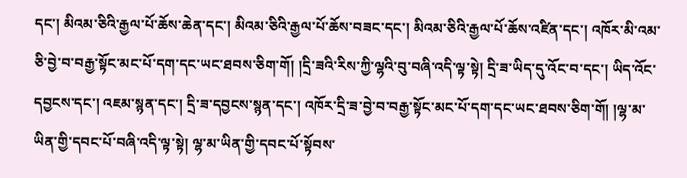དང་། མིའམ་ཅིའི་རྒྱལ་པོ་ཆོས་ཆེན་དང་། མིའམ་ཅིའི་རྒྱལ་པོ་ཆོས་བཟང་དང་། མིའམ་ཅིའི་རྒྱལ་པོ་ཆོས་འཛིན་དང་། འཁོར་མི་འམ་ཅི་བྱེ་བ་བརྒྱ་སྟོང་མང་པོ་དག་དང་ཡང་ཐབས་ཅིག་གོ། །དྲི་ཟའི་རིས་ཀྱི་ལྷའི་བུ་བཞི་འདི་ལྟ་སྟེ། དྲི་ཟ་ཡིད་དུ་འོང་བ་དང་། ཡིད་འོང་དབྱངས་དང་། འཇམ་སྙན་དང་། དྲི་ཟ་དབྱངས་སྙན་དང་། འཁོར་དྲི་ཟ་བྱེ་བ་བརྒྱ་སྟོང་མང་པོ་དག་དང་ཡང་ཐབས་ཅིག་གོ། །ལྷ་མ་ཡིན་གྱི་དབང་པོ་བཞི་འདི་ལྟ་སྟེ། ལྷ་མ་ཡིན་གྱི་དབང་པོ་སྟོབས་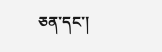ཅན་དང་།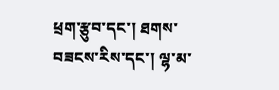ཕྲག་རྩུབ་དང་། ཐགས་བཟངས་རིས་དང་། ལྷ་མ་